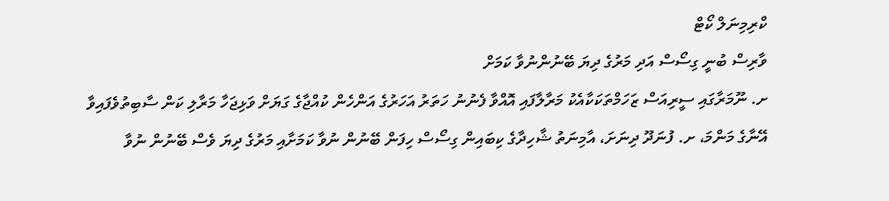ކްރިމިނަލް ކޯޓް
ވާރިސް ބުނީ ގިސޯސް އަދި މަރުގެ ދިޔަ ބޭނުންނުވާ ކަމަށް
ށ. ނޫމަރާގައި ސީރިއަސް ޒަހަމްތަކަކާއެކު މަރާލާފައި އޮއްވާ ފެނުނު ހަތަރު އަހަރުގެ އަންހެން ކުއްޖާގެ ގަޔަށް ވަޅިޖަހާ މަރާލި ކަން ސާބިތުވެފައިވާ އޭނާގެ މަންމަ، ށ. ފުނަދޫ ދިނަށަ، އާމިނަތު ޝާހިދާގެ ކިބައިން ގިސޯސް ހިފަން ބޭނުން ނުވާ ކަމަށާއި މަރުގެ ދިޔަ ވެސް ބޭނުން ނުވާ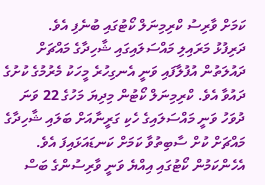ކަމަށް ވާރިސު ކްރިމިނަލް ކޯޓުގައި ބުނެފި އެވެ.
ދަރިފުޅު މަރައިލި މައްސަލައިގައި ޝާހިދާގެ މައްޗަށް ދައުލަތުން އުފުލާފައި ވަނީ އެނގިހުރެ މީހަކު މެރުމުގެ ކުށުގެ ދައުވާ އެވެ. ކްރިމިނަލް ކޯޓުން މިދިޔަ މަހުގެ 22 ވަނަ ދުވަހު ވަނީ މައްސަލައިގެ ހެކި ގަރީނާއަށް ބަލައި ޝާހިދާގެ މައްޗަށް ކުށް ސާބިތުވާ ކަމަށް ކަނޑައަޅައިފަ އެވެ.
އެހެންކަމުން ކޯޓުގައި އިއްޔެ ވަނީ ވާރިސުންގެ ބަސް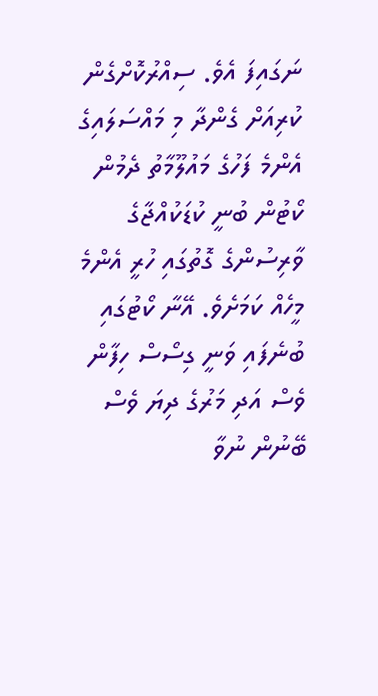ނަގައިފަ އެވެ. ސިއްރުކޮށްގެން ކުރިއަށް ގެންދާ މި މައްސަލައިގެ އެންމެ ފަހުގެ މައުލޫމާތު ދެމުން ކޯޓުން ބުނީ ކުޑަކުއްޖާގެ ވާރިސުންގެ ގޮތުގައި ހުރީ އެންމެ މީހެއް ކަމަށެވެ. އޭނާ ކޯޓުގައި ބުނެފައި ވަނީ ގިސޯސް ހިފާން ވެސް އަދި މަރުގެ ދިޔަ ވެސް ބޭނުން ނުވާ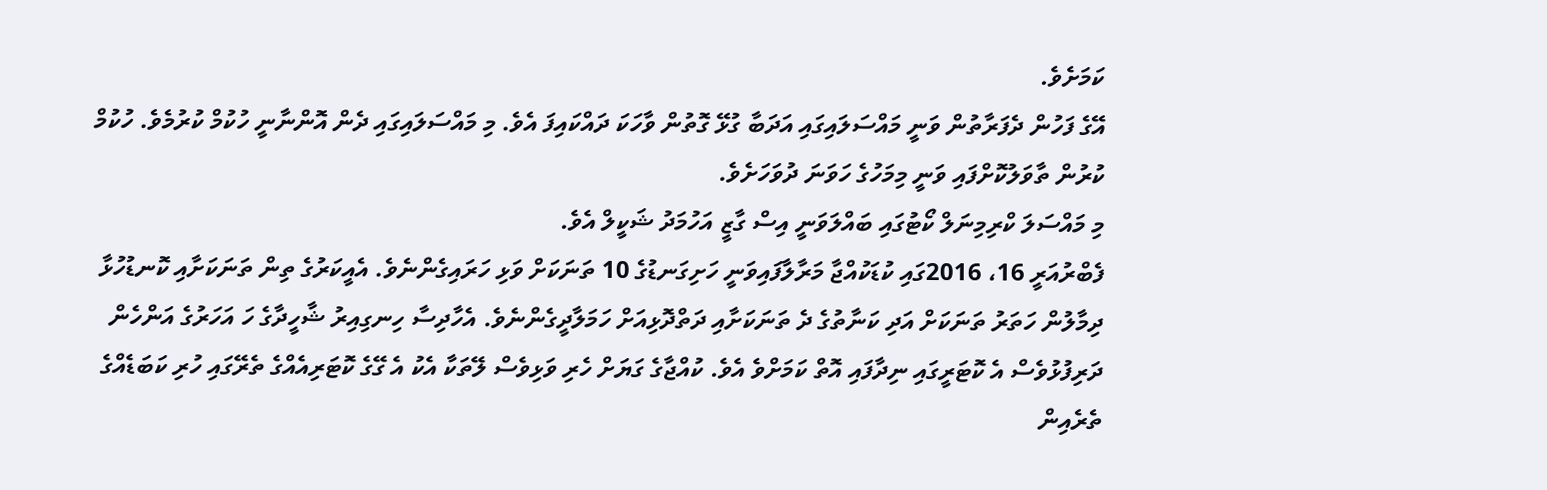ކަމަށެވެ.
އޭގެ ފަހުން ދެފަރާތުން ވަނީ މައްސަލައިގައި އަދަބާ ގުޅޭ ގޮތުން ވާހަކަ ދައްކައިފަ އެވެ. މި މައްސަލައިގައި ދެން އޮންނާނީ ހުކުމް ކުރުމެވެ. ހުކުމް ކުރުން ތާވަލުކޮށްފައި ވަނީ މިމަހުގެ ހަވަނަ ދުވަހަށެވެ.
މި މައްސަލަ ކްރިމިނަލް ކޯޓުގައި ބައްލަވަނީ އިސް ގާޒީ އަހުމަދު ޝަކީލް އެވެ.
ފެބްރުއަރީ 16، 2016ގައި ކުޑަކުއްޖާ މަރާލާފައިވަނީ ހަށިގަނޑުގެ 10 ތަނަކަށް ވަޅި ހަރައިގެންނެވެ. އެއީކަރުގެ ތިން ތަނަކަށާއި ކޮނޑުހުޅާ ދިމާލުން ހަތަރު ތަނަކަށް އަދި ކަނާތުގެ ދެ ތަނަކަށާއި ދަތްދޮޅިއަށް ހަމަލާދީގެންނެވެ. އެހާދިސާ ހިނގިއިރު ޝާހީދާގެ ހަ އަހަރުގެ އަންހެން ދަރިފުޅުވެސް އެ ކޮޓަރީގައި ނިދާފައި އޮތް ކަމަށްވެ އެވެ. ކުއްޖާގެ ގަޔަށް ހެރި ވަޅިވެސް ލޭތަކާ އެކު އެ ގޭގެ ކޮޓަރިއެއްގެ ތެރޭގައި ހުރި ކަބަޑެއްގެ ތެރެއިން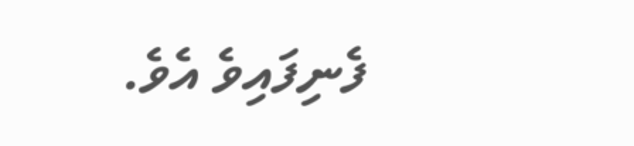ފެނިފައިވެ އެވެ.